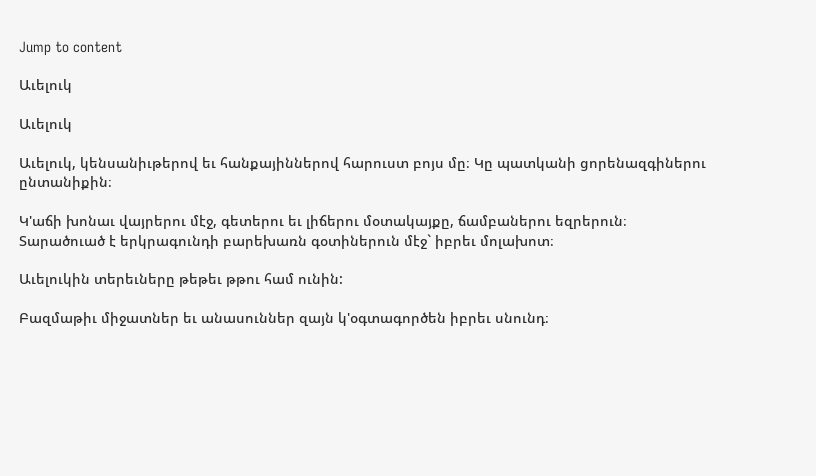Jump to content

Աւելուկ

Աւելուկ

Աւելուկ, կենսանիւթերով եւ հանքայիններով հարուստ բոյս մը։ Կը պատկանի ցորենազգիներու ընտանիքին։

Կ'աճի խոնաւ վայրերու մէջ, գետերու եւ լիճերու մօտակայքը, ճամբաներու եզրերուն։ Տարածուած է երկրագունդի բարեխառն գօտիներուն մէջ` իբրեւ մոլախոտ։

Աւելուկին տերեւները թեթեւ թթու համ ունին:

Բազմաթիւ միջատներ եւ անասուններ զայն կ'օգտագործեն իբրեւ սնունդ։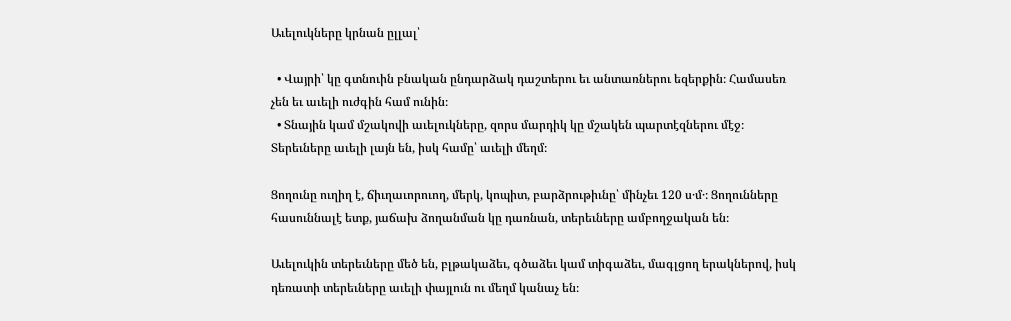Աւելուկները կրնան ըլլալ՝

  • Վայրի՝ կը գտնուին բնական ընդարձակ դաշտերու եւ անտառներու եզերքին։ Համասեռ չեն եւ աւելի ուժգին համ ունին։
  • Տնային կամ մշակովի աւելուկները, զորս մարդիկ կը մշակեն պարտէզներու մէջ։ Տերեւները աւելի լայն են, իսկ համը՝ աւելի մեղմ։

Ցողունը ուղիղ է, ճիւղաւորուող, մերկ, կոպիտ, բարձրութիւնը՝ մինչեւ 120 ս․մ․։ Ցողունները հասուննալէ ետք, յաճախ ձողանման կը դառնան, տերեւները ամբողջական են։

Աւելուկին տերեւները մեծ են, բլթակաձեւ, գծաձեւ կամ տիգաձեւ, մագլցող երակներով, իսկ դեռատի տերեւները աւելի փայլուն ու մեղմ կանաչ են։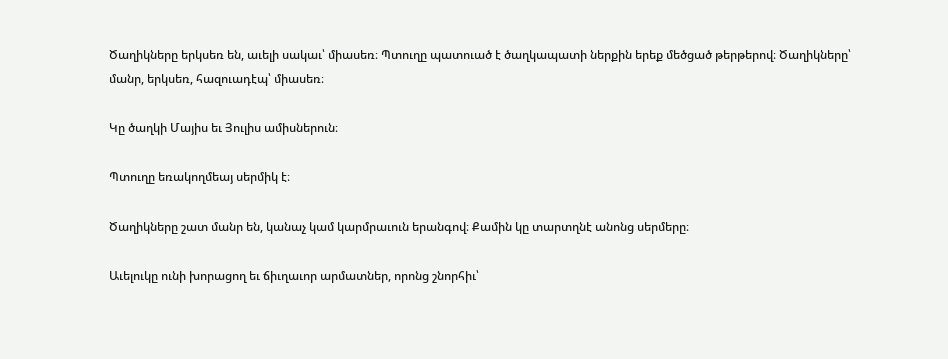Ծաղիկները երկսեռ են, աւելի սակաւ՝ միասեռ։ Պտուղը պատուած է ծաղկապատի ներքին երեք մեծցած թերթերով։ Ծաղիկները՝ մանր, երկսեռ, հազուադէպ՝ միասեռ։

Կը ծաղկի Մայիս եւ Յուլիս ամիսներուն։

Պտուղը եռակողմեայ սերմիկ է։

Ծաղիկները շատ մանր են, կանաչ կամ կարմրաւուն երանգով։ Քամին կը տարտղնէ անոնց սերմերը։

Աւելուկը ունի խորացող եւ ճիւղաւոր արմատներ, որոնց շնորհիւ՝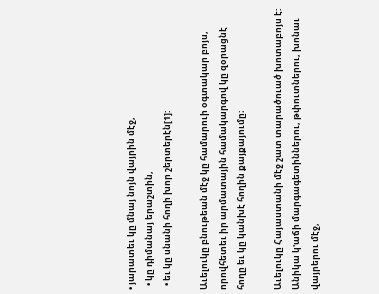• յարատեւ կը մնայ նոյն վայրին մէջ,
  • կը դիմանայ երաշտին,
  • եւ կը սնանի հողի խոր շերտերէն[1]:

Աւելուկը բնութեան մէջ կը համարուի օգտակար բոյս, որովհետեւ իր արմատային համակարգով կը զօրացնէ հողը եւ կը կանխէ հողին քայքայումը։

Աւելուկը Հայաստանի մէջ շատ տարածուած խոտաբոյս է: Անիկա կ'աճի մարգագետիններու, թփուտներու, խոնաւ վայրերու մէջ,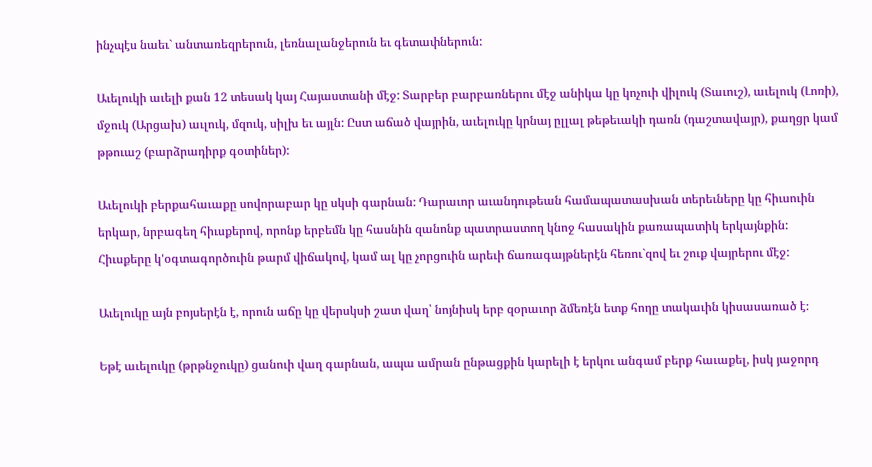ինչպէս նաեւ` անտառեզրերուն, լեռնալանջերուն եւ գետափներուն:

Աւելուկի աւելի քան 12 տեսակ կայ Հայաստանի մէջ: Տարբեր բարբառներու մէջ անիկա կը կոչուի վիլուկ (Տաւուշ), աւելուկ (Լոռի), մջուկ (Արցախ) աւլուկ, մզուկ, սիլխ եւ այլն: Ըստ աճած վայրին, աւելուկը կրնայ ըլլալ թեթեւակի դառն (դաշտավայր), քաղցր կամ թթուաշ (բարձրադիրք գօտիներ):

Աւելուկի բերքահաւաքը սովորաբար կը սկսի գարնան: Դարաւոր աւանդութեան համապատասխան տերեւները կը հիւսուին երկար, նրբագեղ հիւսքերով, որոնք երբեմն կը հասնին զանոնք պատրաստող կնոջ հասակին քառապատիկ երկայնքին: Հիւսքերը կ'օգտագործուին թարմ վիճակով, կամ ալ կը չորցուին արեւի ճառագայթներէն հեռու`զով եւ շուք վայրերու մէջ:

Աւելուկը այն բոյսերէն է, որուն աճը կը վերսկսի շատ վաղ՝ նոյնիսկ երբ զօրաւոր ձմեռէն ետք հողը տակաւին կիսասառած է։

Եթէ աւելուկը (թրթնջուկը) ցանուի վաղ գարնան, ապա ամրան ընթացքին կարելի է երկու անգամ բերք հաւաքել, իսկ յաջորդ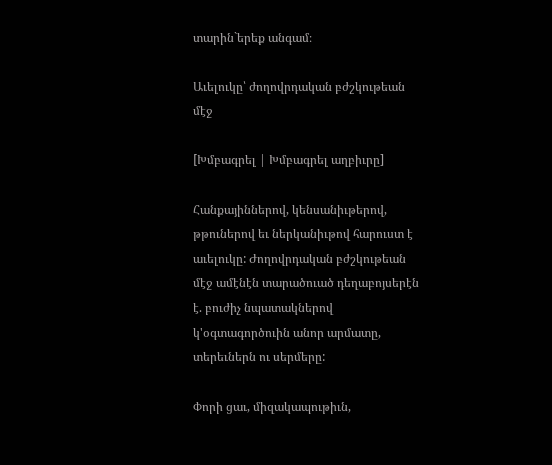տարին`երեք անգամ։

Աւելուկը՝ ժողովրդական բժշկութեան մէջ

[Խմբագրել | Խմբագրել աղբիւրը]

Հանքայիններով, կենսանիւթերով, թթուներով եւ ներկանիւթով հարուստ է աւելուկը: Ժողովրդական բժշկութեան մէջ ամէնէն տարածուած դեղաբոյսերէն է. բուժիչ նպատակներով կ'օգտագործուին անոր արմատը, տերեւներն ու սերմերը:

Փորի ցաւ, միզակապութիւն,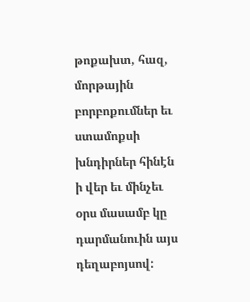թոքախտ, հազ, մորթային բորբոքումներ եւ ստամոքսի խնդիրներ հինէն ի վեր եւ մինչեւ օրս մասամբ կը դարմանուին այս դեղաբոյսով: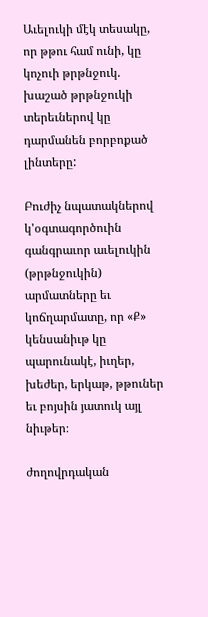Աւելուկի մէկ տեսակը, որ թթու համ ունի, կը կոչուի թրթնջուկ. խաշած թրթնջուկի տերեւներով կը դարմանեն բորբոքած լինտերը:

Բուժիչ նպատակներով կ'օգտագործուին գանգրաւոր աւելուկին (թրթնջուկին) արմատները եւ կոճղարմատը, որ «Ք» կենսանիւթ կը պարունակէ, իւղեր, խեժեր, երկաթ, թթուներ եւ բոյսին յատուկ այլ նիւթեր։

ժողովրդական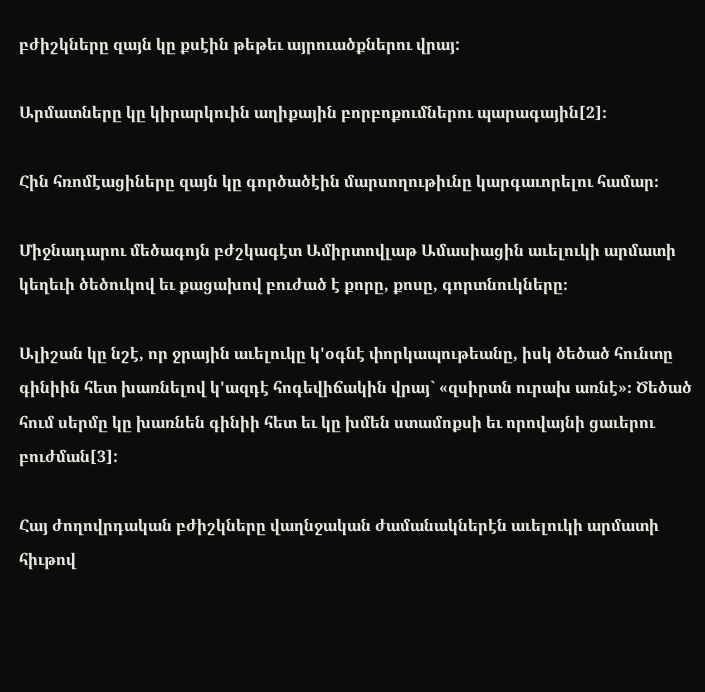բժիշկները զայն կը քսէին թեթեւ այրուածքներու վրայ:

Արմատները կը կիրարկուին աղիքային բորբոքումներու պարագային[2]։

Հին հռոմէացիները զայն կը գործածէին մարսողութիւնը կարգաւորելու համար։

Միջնադարու մեծագոյն բժշկագէտ Ամիրտովլաթ Ամասիացին աւելուկի արմատի կեղեւի ծեծուկով եւ քացախով բուժած է քորը, քոսը, գորտնուկները։

Ալիշան կը նշէ, որ ջրային աւելուկը կ'օգնէ փորկապութեանը, իսկ ծեծած հունտը գինիին հետ խառնելով կ'ազդէ հոգեվիճակին վրայ` «զսիրտն ուրախ առնէ»։ Ծեծած հում սերմը կը խառնեն գինիի հետ եւ կը խմեն ստամոքսի եւ որովայնի ցաւերու բուժման[3]:

Հայ ժողովրդական բժիշկները վաղնջական ժամանակներէն աւելուկի արմատի հիւթով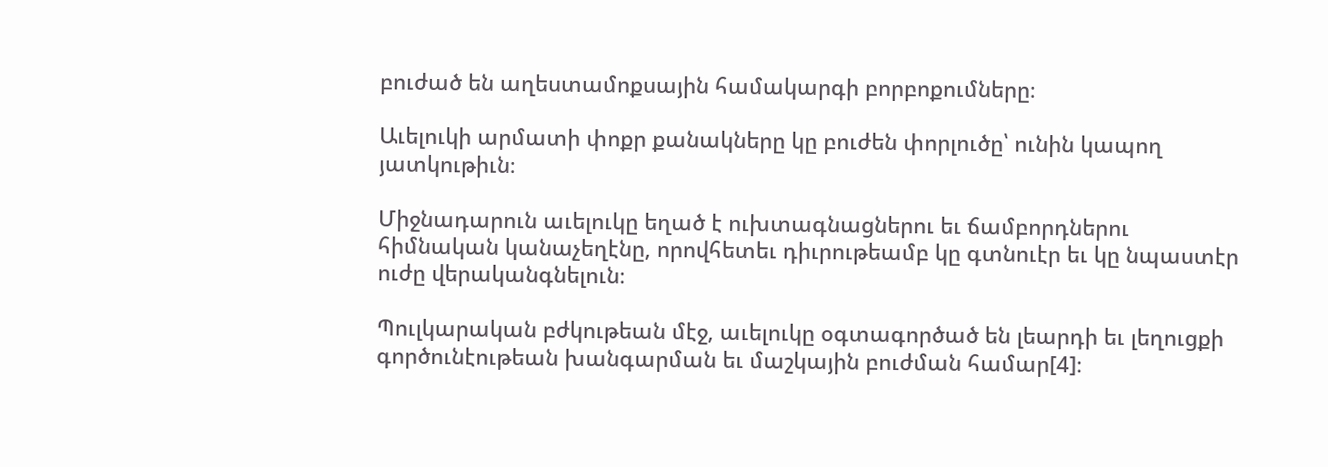բուժած են աղեստամոքսային համակարգի բորբոքումները։

Աւելուկի արմատի փոքր քանակները կը բուժեն փորլուծը՝ ունին կապող յատկութիւն։

Միջնադարուն աւելուկը եղած է ուխտագնացներու եւ ճամբորդներու հիմնական կանաչեղէնը, որովհետեւ դիւրութեամբ կը գտնուէր եւ կը նպաստէր ուժը վերականգնելուն։

Պուլկարական բժկութեան մէջ, աւելուկը օգտագործած են լեարդի եւ լեղուցքի գործունէութեան խանգարման եւ մաշկային բուժման համար[4]։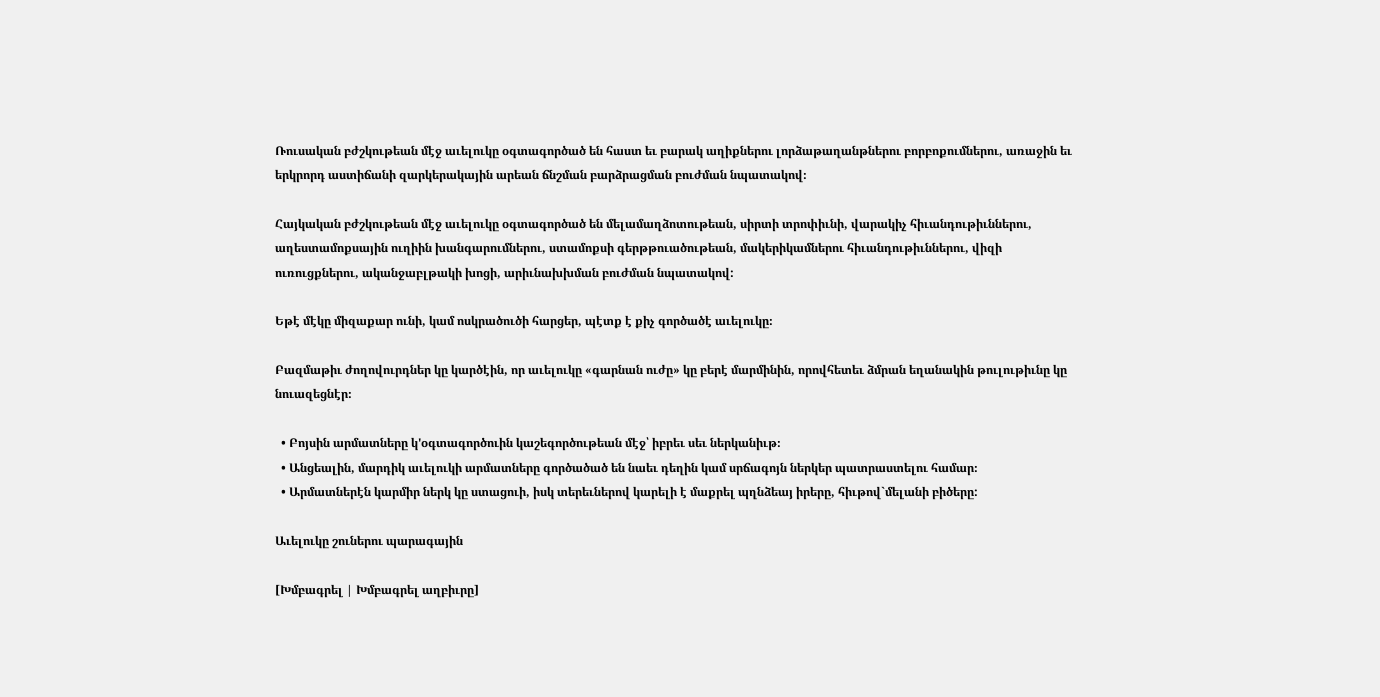Ռուսական բժշկութեան մէջ աւելուկը օգտագործած են հաստ եւ բարակ աղիքներու լորձաթաղանթներու բորբոքումներու, առաջին եւ երկրորդ աստիճանի զարկերակային արեան ճնշման բարձրացման բուժման նպատակով։

Հայկական բժշկութեան մէջ աւելուկը օգտագործած են մելամաղձոտութեան, սիրտի տրոփիւնի, վարակիչ հիւանդութիւններու, աղեստամոքսային ուղիին խանգարումներու, ստամոքսի գերթթուածութեան, մակերիկամներու հիւանդութիւններու, վիզի ուռուցքներու, ականջաբլթակի խոցի, արիւնախխման բուժման նպատակով:

Եթէ մէկը միզաքար ունի, կամ ոսկրածուծի հարցեր, պէտք է քիչ գործածէ աւելուկը։

Բազմաթիւ ժողովուրդներ կը կարծէին, որ աւելուկը «գարնան ուժը» կը բերէ մարմինին, որովհետեւ ձմրան եղանակին թուլութիւնը կը նուազեցնէր։

  • Բոյսին արմատները կ'օգտագործուին կաշեգործութեան մէջ՝ իբրեւ սեւ ներկանիւթ։
  • Անցեալին, մարդիկ աւելուկի արմատները գործածած են նաեւ դեղին կամ սրճագոյն ներկեր պատրաստելու համար։
  • Արմատներէն կարմիր ներկ կը ստացուի, իսկ տերեւներով կարելի է մաքրել պղնձեայ իրերը, հիւթով`մելանի բիծերը:

Աւելուկը շուներու պարագային

[Խմբագրել | Խմբագրել աղբիւրը]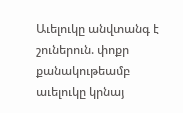Աւելուկը անվտանգ է շուներուն. փոքր քանակութեամբ աւելուկը կրնայ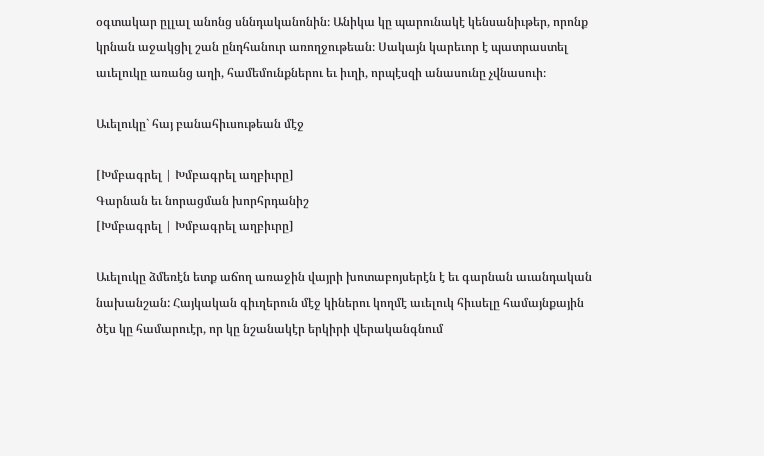օգտակար ըլլալ անոնց սննդականոնին։ Անիկա կը պարունակէ կենսանիւթեր, որոնք կրնան աջակցիլ շան ընդհանուր առողջութեան։ Սակայն կարեւոր է պատրաստել աւելուկը առանց աղի, համեմունքներու եւ իւղի, որպէսզի անասունը չվնասուի։

Աւելուկը` հայ բանահիւսութեան մէջ

[Խմբագրել | Խմբագրել աղբիւրը]
Գարնան եւ նորացման խորհրդանիշ
[Խմբագրել | Խմբագրել աղբիւրը]

Աւելուկը ձմեռէն ետք աճող առաջին վայրի խոտաբոյսերէն է եւ գարնան աւանդական նախանշան: Հայկական գիւղերուն մէջ կիներու կողմէ աւելուկ հիւսելը համայնքային ծէս կը համարուէր, որ կը նշանակէր երկիրի վերականգնում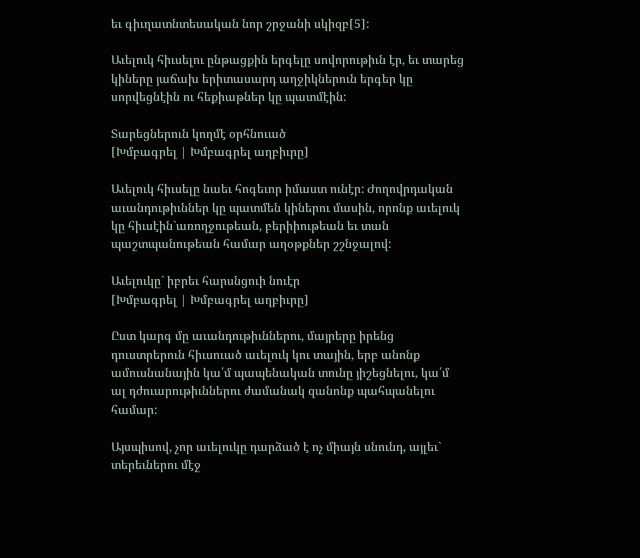եւ գիւղատնտեսական նոր շրջանի սկիզբ[5]:

Աւելուկ հիւսելու ընթացքին երգելը սովորութիւն էր, եւ տարեց կիները յաճախ երիտասարդ աղջիկներուն երգեր կը սորվեցնէին ու հեքիաթներ կը պատմէին:

Տարեցներուն կողմէ օրհնուած
[Խմբագրել | Խմբագրել աղբիւրը]

Աւելուկ հիւսելը նաեւ հոգեւոր իմաստ ունէր: Ժողովրդական աւանդութիւններ կը պատմեն կիներու մասին, որոնք աւելուկ կը հիւսէին`առողջութեան, բերիիութեան եւ տան պաշտպանութեան համար աղօթքներ շշնջալով:

Աւելուկը` իբրեւ հարսնցուի նուէր
[Խմբագրել | Խմբագրել աղբիւրը]

Ըստ կարգ մը աւանդութիւններու, մայրերը իրենց դուստրերուն հիւսուած աւելուկ կու տային, երբ անոնք ամուսնանային կա՛մ պապենական տունը յիշեցնելու, կա՛մ ալ դժուարութիւններու ժամանակ զանոնք պահպանելու համար:

Այսպիսով, չոր աւելուկը դարձած է ոչ միայն սնունդ, այլեւ` տերեւներու մէջ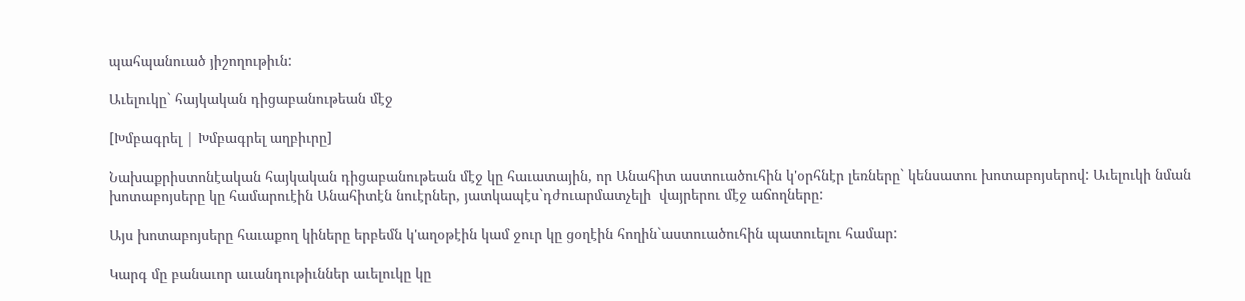պահպանուած յիշողութիւն:

Աւելուկը` հայկական դիցաբանութեան մէջ

[Խմբագրել | Խմբագրել աղբիւրը]

Նախաքրիստոնէական հայկական դիցաբանութեան մէջ կը հաւատային, որ Անահիտ աստուածուհին կ'օրհնէր լեռները` կենսատու խոտաբոյսերով: Աւելուկի նման խոտաբոյսերը կը համարուէին Անահիտէն նուէրներ, յատկապէս`դժուարմատչելի  վայրերու մէջ աճողները:

Այս խոտաբոյսերը հաւաքող կիները երբեմն կ'աղօթէին կամ ջուր կը ցօղէին հողին`աստուածուհին պատուելու համար:

Կարգ մը բանաւոր աւանդութիւններ աւելուկը կը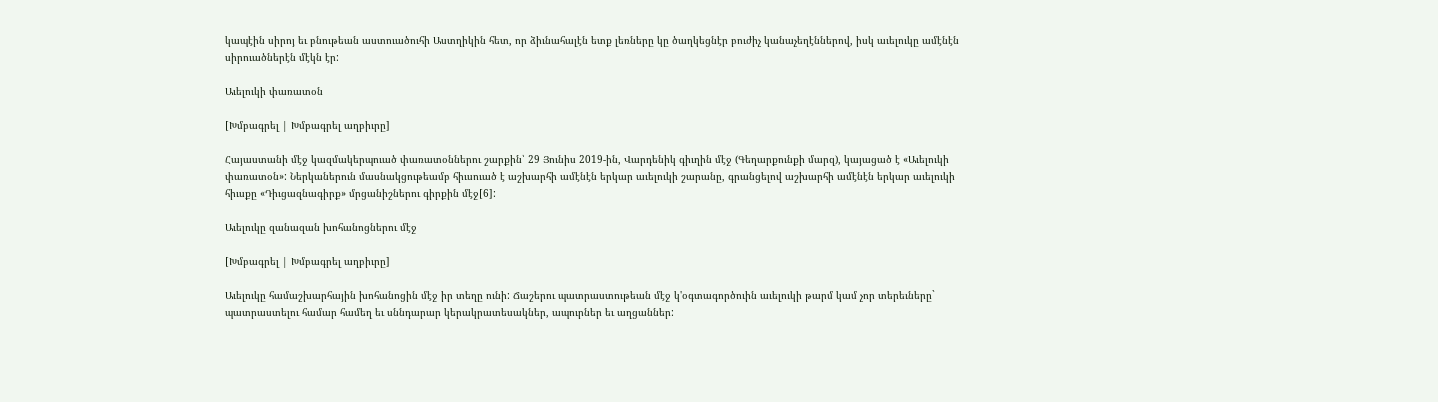կապէին սիրոյ եւ բնութեան աստուածուհի Աստղիկին հետ, որ ձիւնահալէն ետք լեռները կը ծաղկեցնէր բուժիչ կանաչեղէններով, իսկ աւելուկը ամէնէն սիրուածներէն մէկն էր:

Աւելուկի փառատօն

[Խմբագրել | Խմբագրել աղբիւրը]

Հայաստանի մէջ կազմակերպուած փառատօններու շարքին՝ 29 Յունիս 2019-ին, Վարդենիկ գիւղին մէջ (Գեղարքունքի մարզ), կայացած է «Աւելուկի փառատօն»: Ներկաներուն մասնակցութեամբ հիւսուած է աշխարհի ամէնէն երկար աւելուկի շարանը, գրանցելով աշխարհի ամէնէն երկար աւելուկի հիւսքը «Դիւցազնագիրք» մրցանիշներու գիրքին մէջ[6]:

Աւելուկը զանազան խոհանոցներու մէջ

[Խմբագրել | Խմբագրել աղբիւրը]

Աւելուկը համաշխարհային խոհանոցին մէջ իր տեղը ունի: Ճաշերու պատրաստութեան մէջ կ'օգտագործուին աւելուկի թարմ կամ չոր տերեւները` պատրաստելու համար համեղ եւ սննդարար կերակրատեսակներ, ապուրներ եւ աղցաններ: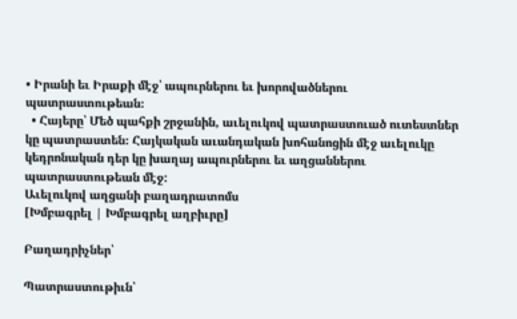• Իրանի եւ Իրաքի մէջ՝ ապուրներու եւ խորովածներու պատրաստութեան։
  • Հայերը՝ Մեծ պահքի շրջանին, աւելուկով պատրաստուած ուտեստներ կը պատրաստեն։ Հայկական աւանդական խոհանոցին մէջ աւելուկը կեդրոնական դեր կը խաղայ ապուրներու եւ աղցաններու պատրաստութեան մէջ:
Աւելուկով աղցանի բաղադրատոմս
[Խմբագրել | Խմբագրել աղբիւրը]

Բաղադրիչներ՝

Պատրաստութիւն՝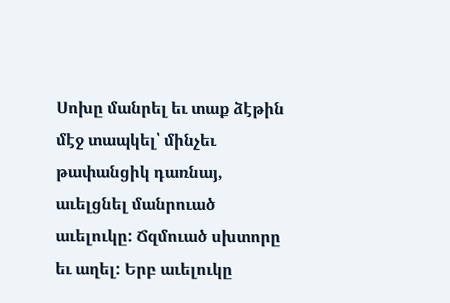Սոխը մանրել եւ տաք ձէթին մէջ տապկել՝ մինչեւ թափանցիկ դառնայ, աւելցնել մանրուած աւելուկը: Ճզմուած սխտորը եւ աղել: Երբ աւելուկը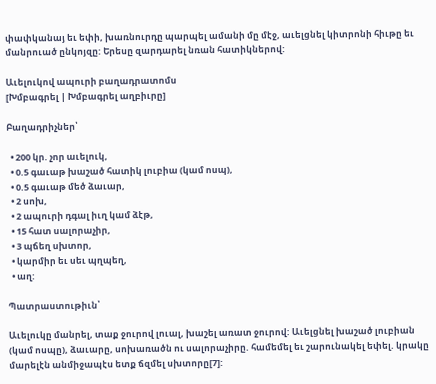փափկանայ եւ եփի, խառնուրդը պարպել ամանի մը մէջ, աւելցնել կիտրոնի հիւթը եւ մանրուած ընկոյզը: Երեսը զարդարել նռան հատիկներով:

Աւելուկով ապուրի բաղադրատոմս
[Խմբագրել | Խմբագրել աղբիւրը]

Բաղադրիչներ՝

  • 200 կր. չոր աւելուկ,
  • 0.5 գաւաթ խաշած հատիկ լուբիա (կամ ոսպ),
  • 0.5 գաւաթ մեծ ձաւար,
  • 2 սոխ,
  • 2 ապուրի դգալ իւղ կամ ձէթ,
  • 15 հատ սալորաչիր,
  • 3 պճեղ սխտոր,
  • կարմիր եւ սեւ պղպեղ,
  • աղ:

Պատրաստութիւն՝

Աւելուկը մանրել, տաք ջուրով լուալ, խաշել առատ ջուրով: Աւելցնել խաշած լուբիան (կամ ոսպը), ձաւարը, սոխառածն ու սալորաչիրը. համեմել եւ շարունակել եփել. կրակը մարելէն անմիջապէս ետք ճզմել սխտորը[7]: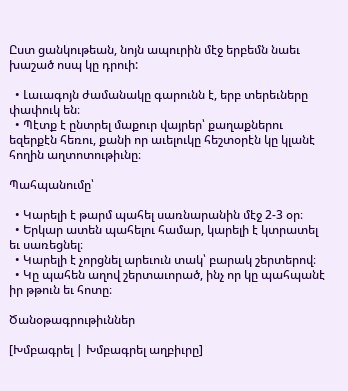Ըստ ցանկութեան, նոյն ապուրին մէջ երբեմն նաեւ խաշած ոսպ կը դրուի:

  • Լաւագոյն ժամանակը գարունն է, երբ տերեւները փափուկ են։
  • Պէտք է ընտրել մաքուր վայրեր՝ քաղաքներու եզերքէն հեռու, քանի որ աւելուկը հեշտօրէն կը կլանէ հողին աղտոտութիւնը։

Պահպանումը՝

  • Կարելի է թարմ պահել սառնարանին մէջ 2-3 օր։
  • Երկար ատեն պահելու համար, կարելի է կտրատել եւ սառեցնել։
  • Կարելի է չորցնել արեւուն տակ՝ բարակ շերտերով։
  • Կը պահեն աղով շերտաւորած, ինչ որ կը պահպանէ իր թթուն եւ հոտը։

Ծանօթագրութիւններ

[Խմբագրել | Խմբագրել աղբիւրը]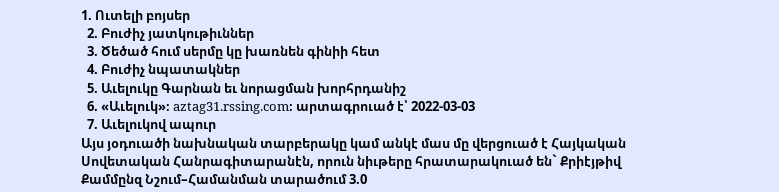1. Ուտելի բոյսեր
  2. Բուժիչ յատկութիւններ
  3. Ծեծած հում սերմը կը խառնեն գինիի հետ
  4. Բուժիչ նպատակներ
  5. Աւելուկը Գարնան եւ նորացման խորհրդանիշ
  6. «Աւելուկ»։ aztag31.rssing.com։ արտագրուած է՝ 2022-03-03
  7. Աւելուկով ապուր
Այս յօդուածի նախնական տարբերակը կամ անկէ մաս մը վերցուած է Հայկական Սովետական Հանրագիտարանէն, որուն նիւթերը հրատարակուած են` Քրիէյթիվ Քամմընզ Նշում–Համանման տարածում 3.0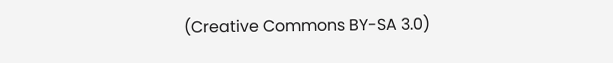(Creative Commons BY-SA 3.0)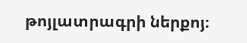թոյլատրագրի ներքոյ։